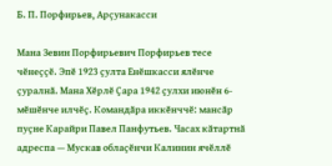Б. П. Порфирьев, Арçунакасси

Мана Зевин Порфирьевич Порфирьев тесе чӗнеҫҫӗ. Эпӗ 1923 ҫулта Енӗшкасси ялӗнче ҫуралнӑ. Мана Хӗрлӗ Ҫара 1942 ҫулхи июнӗн 6-мӗшӗнче илчӗҫ. Командӑра иккӗнччӗ: мансӑр пуҫне Карайри Павел Панфутьев. Часах кӑтартнӑ адреспа — Мускав облаҫӗнчи Калинин ячӗллӗ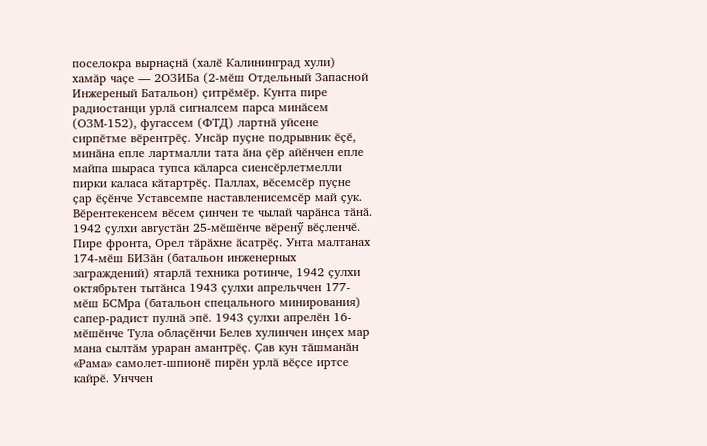поселокра вырнаҫнӑ (халӗ Калининград хули) хамӑр чаҫе — 2ОЗИБа (2-мӗш Отдельный Запасной Инжереный Батальон) ҫитрӗмӗр. Кунта пире радиостанци урлӑ сигналсем парса минӑсем (ОЗМ-152), фугассем (ФТД) лартнӑ уйсене сирпӗтме вӗрентрӗҫ. Унсӑр пуҫне подрывник ӗҫӗ, минӑна епле лартмалли тата ӑна ҫӗр айӗнчен епле майпа шыраса тупса кӑларса сиенсӗрлетмелли пирки каласа кӑтартрӗҫ. Паллах, вӗсемсӗр пуҫне ҫар ӗҫӗнче Уставсемпе наставленисемсӗр май ҫук. Вӗрентекенсем вӗсем ҫинчен те чылай чарӑнса тӑнӑ. 1942 ҫулхи августӑн 25-мӗшӗнче вӗренӳ вӗҫленчӗ. Пире фронта, Орел тӑрӑхне ӑсатрӗҫ. Унта малтанах 174-мӗш БИЗӑн (батальон инженерных заграждений) ятарлӑ техника ротинче, 1942 ҫулхи октябрьтен тытӑнса 1943 ҫулхи апрельччен 177-мӗш БСМра (батальон спецального минирования) сапер-радист пулнӑ эпӗ. 1943 ҫулхи апрелӗн 16-мӗшӗнче Тула облаҫӗнчи Белев хулинчен инҫех мар мана сылтӑм ураран амантрӗҫ. Ҫав кун тӑшманӑн «Рама» самолет-шпионӗ пирӗн урлӑ вӗҫсе иртсе кайрӗ. Унччен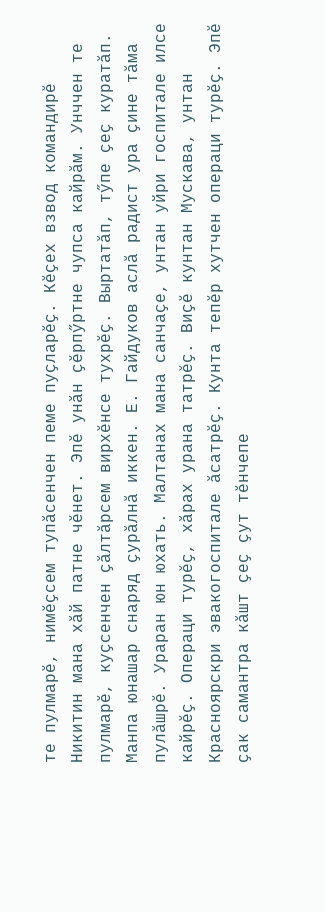те пулмарӗ, нимӗҫсем тупӑсенчен пеме пуҫларӗҫ. Кӗҫех взвод командирӗ Никитин мана хӑй патне чӗнет. Эпӗ унӑн ҫӗрпӳртне чупса кайрӑм. Унччен те пулмарӗ, куҫсенчен ҫӑлтӑрсем вирхӗнсе тухрӗҫ. Выртатӑп, тӳпе ҫеҫ куратӑп. Манпа юнашар снаряд ҫурӑлнӑ иккен. Е. Гайдуков аслӑ радист ура ҫине тӑма пулӑшрӗ. Ураран юн юхать. Малтанах мана санчаҫе, унтан уйри госпитале илсе кайрӗҫ. Операци турӗҫ, хӑрах урана татрӗҫ. Виҫӗ кунтан Мускава, унтан Красноярскри эвакогоспитале ӑсатрӗҫ. Кунта тепӗр хутчен операци турӗҫ. Эпӗ ҫак самантра кӑшт ҫеҫ ҫут тӗнчепе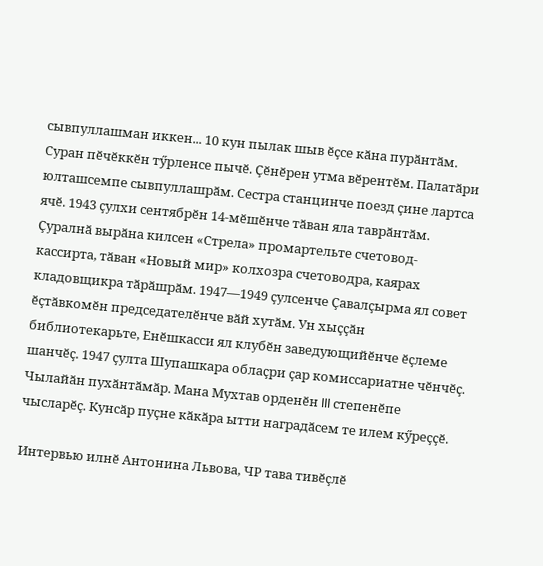сывпуллашман иккен... 10 кун пылак шыв ӗҫсе кӑна пурӑнтӑм. Суран пӗчӗккӗн тӳрленсе пычӗ. Ҫӗнӗрен утма вӗрентӗм. Палатӑри юлташсемпе сывпуллашрӑм. Сестра станцинче поезд ҫине лартса ячӗ. 1943 ҫулхи сентябрӗн 14-мӗшӗнче тӑван яла таврӑнтӑм. Ҫуралнӑ вырӑна килсен «Стрела» промартельте счетовод-кассирта, тӑван «Новый мир» колхозра счетоводра, каярах кладовщикра тӑрӑшрӑм. 1947—1949 ҫулсенче Ҫавалҫырма ял совет ӗҫтӑвкомӗн председателӗнче вӑй хутӑм. Ун хыҫҫӑн библиотекарьте, Енӗшкасси ял клубӗн заведующийӗнче ӗҫлеме шанчӗҫ. 1947 ҫулта Шупашкара облаҫри ҫар комиссариатне чӗнчӗҫ. Чылайӑн пухӑнтӑмӑр. Мана Мухтав орденӗн III степенӗпе чысларӗҫ. Кунсӑр пуҫне кӑкӑра ытти наградӑсем те илем кӳреҫҫӗ.

Интервью илнӗ Антонина Львова, ЧР тава тивӗҫлӗ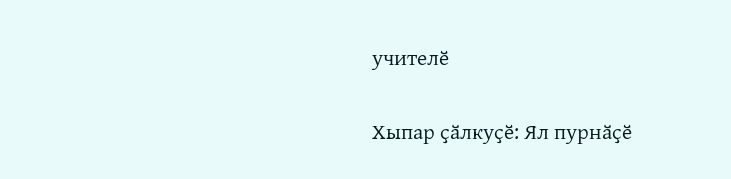учителӗ

Хыпар ҫӑлкуҫӗ: Ял пурнӑҫӗ